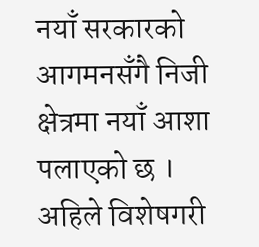नयाँ सरकारको आगमनसँगै निजी क्षेत्रमा नयाँ आशा पलाएको छ । अहिले विशेषगरी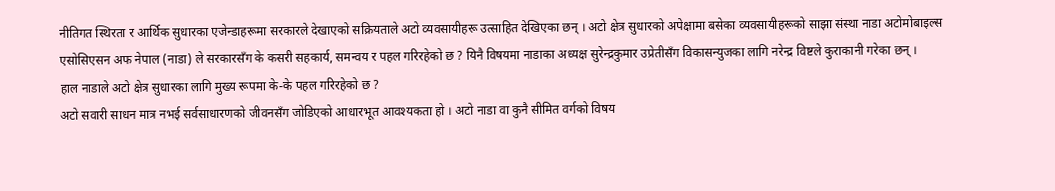नीतिगत स्थिरता र आर्थिक सुधारका एजेन्डाहरूमा सरकारले देखाएको सक्रियताले अटो व्यवसायीहरू उत्साहित देखिएका छन् । अटो क्षेत्र सुधारको अपेक्षामा बसेका व्यवसायीहरूको साझा संस्था नाडा अटोमोबाइल्स एसोसिएसन अफ नेपाल (नाडा) ले सरकारसँग के कसरी सहकार्य, समन्वय र पहल गरिरहेको छ ? यिनै विषयमा नाडाका अध्यक्ष सुरेन्द्रकुमार उप्रेतीसँग विकासन्युजका लागि नरेन्द्र विष्टले कुराकानी गरेका छन् ।
हाल नाडाले अटो क्षेत्र सुधारका लागि मुख्य रूपमा के-के पहल गरिरहेको छ ?
अटो सवारी साधन मात्र नभई सर्वसाधारणको जीवनसँग जोडिएको आधारभूत आवश्यकता हो । अटो नाडा वा कुनै सीमित वर्गको विषय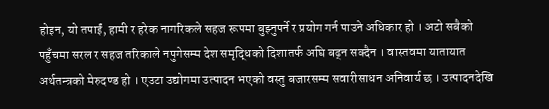होइन, यो तपाईं, हामी र हरेक नागरिकले सहज रूपमा बुझ्नुपर्ने र प्रयोग गर्न पाउने अधिकार हो । अटो सबैको पहुँचमा सरल र सहज तरिकाले नपुगेसम्म देश समृद्धिको दिशातर्फ अघि बढ्न सक्दैन । वास्तवमा यातायात अर्थतन्त्रको मेरुदण्ड हो । एउटा उद्योगमा उत्पादन भएको वस्तु बजारसम्म सवारीसाधन अनिवार्य छ । उत्पादनदेखि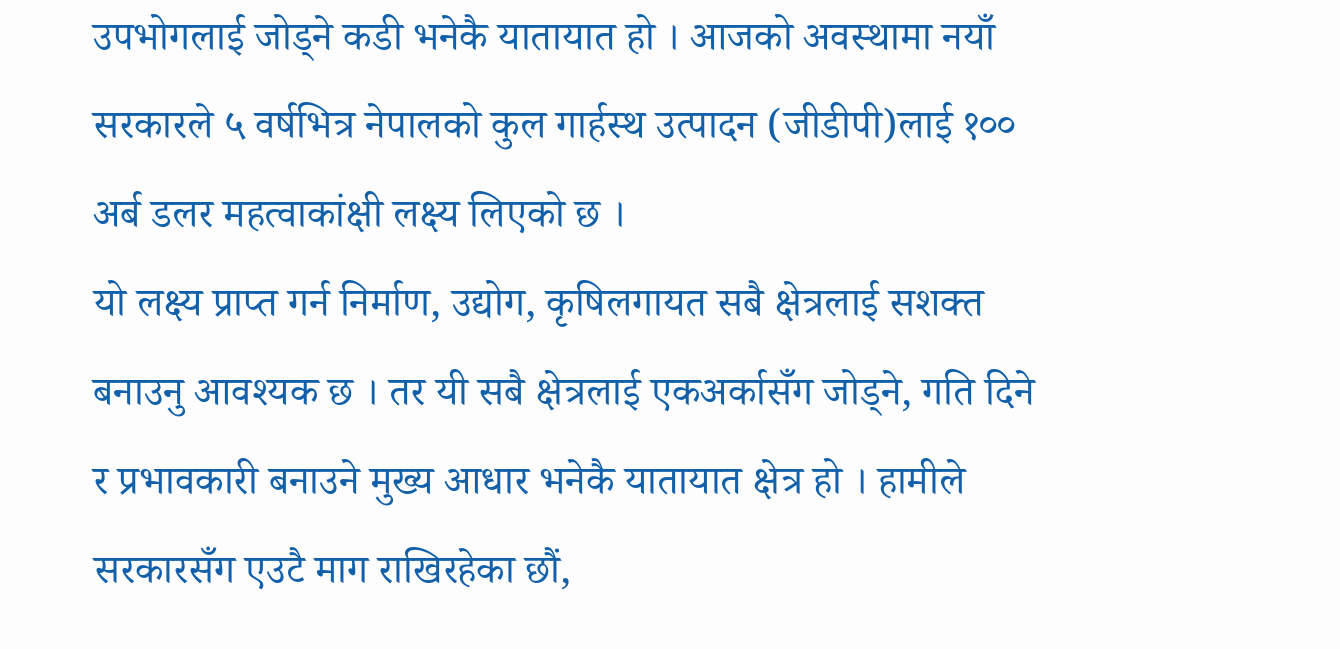उपभोगलाई जोड्ने कडी भनेकै यातायात हो । आजको अवस्थामा नयाँ सरकारले ५ वर्षभित्र नेपालको कुल गार्हस्थ उत्पादन (जीडीपी)लाई १०० अर्ब डलर महत्वाकांक्षी लक्ष्य लिएको छ ।
यो लक्ष्य प्राप्त गर्न निर्माण, उद्योग, कृषिलगायत सबै क्षेत्रलाई सशक्त बनाउनु आवश्यक छ । तर यी सबै क्षेत्रलाई एकअर्कासँग जोड्ने, गति दिने र प्रभावकारी बनाउने मुख्य आधार भनेकै यातायात क्षेत्र हो । हामीले सरकारसँग एउटै माग राखिरहेका छौं,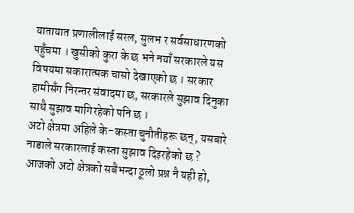यातायात प्रणालीलाई सरल, सुलभ र सर्वसाधारणको पहुँचमा । खुसीको कुरा के छ भने नयाँ सरकारले यस विषयमा सकारात्मक चासो देखाएको छ । सरकार हामीसँग निरन्तर संवादमा छ, सरकारले सुझाव दिनुका साथै सुझाव मागिरहेको पनि छ ।
अटो क्षेत्रमा अहिले के-कस्ता चुनौतीहरू छन्, यसबारे नाडाले सरकारलाई कस्ता सुझाव दिइरहेको छ ?
आजको अटो क्षेत्रको सबैभन्दा ठूलो प्रश्न नै यही हो,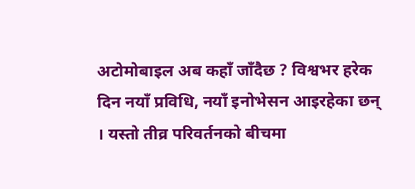अटोमोबाइल अब कहाँ जाँदैछ ? विश्वभर हरेक दिन नयाँ प्रविधि, नयाँ इनोभेसन आइरहेका छन् । यस्तो तीव्र परिवर्तनको बीचमा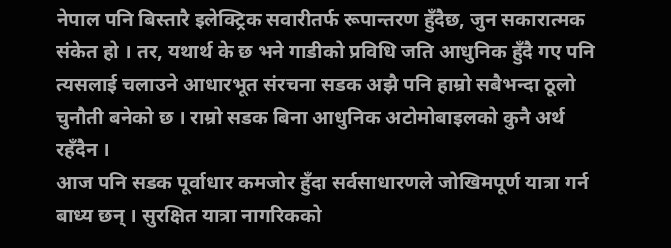नेपाल पनि बिस्तारै इलेक्ट्रिक सवारीतर्फ रूपान्तरण हुँदैछ, जुन सकारात्मक संकेत हो । तर, यथार्थ के छ भने गाडीको प्रविधि जति आधुनिक हुँदै गए पनि त्यसलाई चलाउने आधारभूत संरचना सडक अझै पनि हाम्रो सबैभन्दा ठूलो चुनौती बनेको छ । राम्रो सडक बिना आधुनिक अटोमोबाइलको कुनै अर्थ रहँदैन ।
आज पनि सडक पूर्वाधार कमजोर हुँदा सर्वसाधारणले जोखिमपूर्ण यात्रा गर्न बाध्य छन् । सुरक्षित यात्रा नागरिकको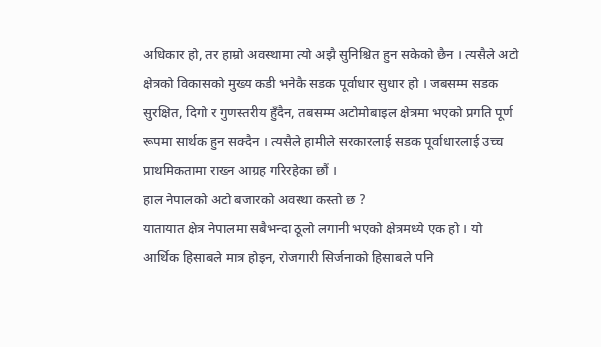अधिकार हो, तर हाम्रो अवस्थामा त्यो अझै सुनिश्चित हुन सकेको छैन । त्यसैले अटो क्षेत्रको विकासको मुख्य कडी भनेकै सडक पूर्वाधार सुधार हो । जबसम्म सडक सुरक्षित, दिगो र गुणस्तरीय हुँदैन, तबसम्म अटोमोबाइल क्षेत्रमा भएको प्रगति पूर्ण रूपमा सार्थक हुन सक्दैन । त्यसैले हामीले सरकारलाई सडक पूर्वाधारलाई उच्च प्राथमिकतामा राख्न आग्रह गरिरहेका छौं ।
हाल नेपालको अटो बजारको अवस्था कस्तो छ ?
यातायात क्षेत्र नेपालमा सबैभन्दा ठूलो लगानी भएको क्षेत्रमध्ये एक हो । यो आर्थिक हिसाबले मात्र होइन, रोजगारी सिर्जनाको हिसाबले पनि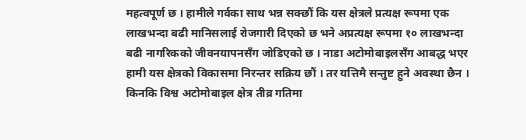महत्वपूर्ण छ । हामीले गर्वका साथ भन्न सक्छौं कि यस क्षेत्रले प्रत्यक्ष रूपमा एक लाखभन्दा बढी मानिसलाई रोजगारी दिएको छ भने अप्रत्यक्ष रूपमा १० लाखभन्दा बढी नागरिकको जीवनयापनसँग जोडिएको छ । नाडा अटोमोबाइलसँग आबद्ध भएर हामी यस क्षेत्रको विकासमा निरन्तर सक्रिय छौं । तर यत्तिमै सन्तुष्ट हुने अवस्था छैन । किनकि विश्व अटोमोबाइल क्षेत्र तीव्र गतिमा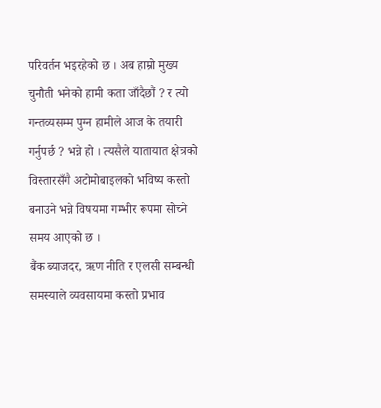परिवर्तन भइरहेको छ । अब हाम्रो मुख्य चुनौती भनेको हामी कता जाँदैछौं ? र त्यो गन्तव्यसम्म पुग्न हामीले आज के तयारी गर्नुपर्छ ? भन्ने हो । त्यसैले यातायात क्षेत्रको विस्तारसँगै अटोमोबाइलको भविष्य कस्तो बनाउने भन्ने विषयमा गम्भीर रूपमा सोच्ने समय आएको छ ।
बैंक ब्याजदर, ऋण नीति र एलसी सम्बन्धी समस्याले व्यवसायमा कस्तो प्रभाव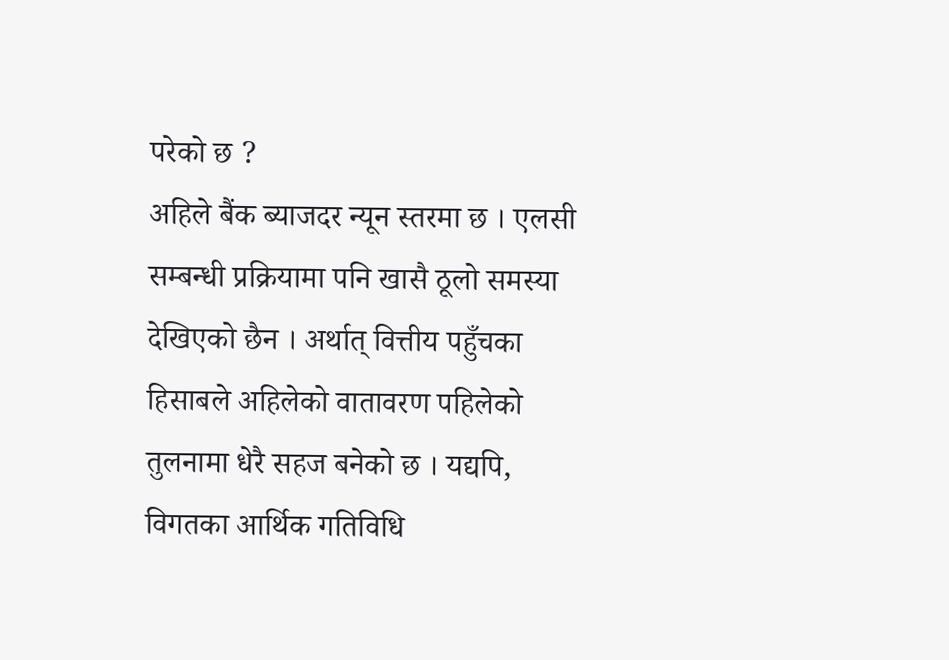परेको छ ?
अहिले बैंक ब्याजदर न्यून स्तरमा छ । एलसी सम्बन्धी प्रक्रियामा पनि खासै ठूलो समस्या देखिएको छैन । अर्थात् वित्तीय पहुँचका हिसाबले अहिलेको वातावरण पहिलेको तुलनामा धेरै सहज बनेको छ । यद्यपि, विगतका आर्थिक गतिविधि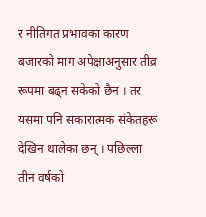र नीतिगत प्रभावका कारण बजारको माग अपेक्षाअनुसार तीव्र रूपमा बढ्न सकेको छैन । तर यसमा पनि सकारात्मक संकेतहरू देखिन थालेका छन् । पछिल्ला तीन वर्षको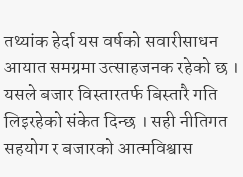तथ्यांक हेर्दा यस वर्षको सवारीसाधन आयात समग्रमा उत्साहजनक रहेको छ । यसले बजार विस्तारतर्फ बिस्तारै गति लिइरहेको संकेत दिन्छ । सही नीतिगत सहयोग र बजारको आत्मविश्वास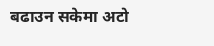बढाउन सकेमा अटो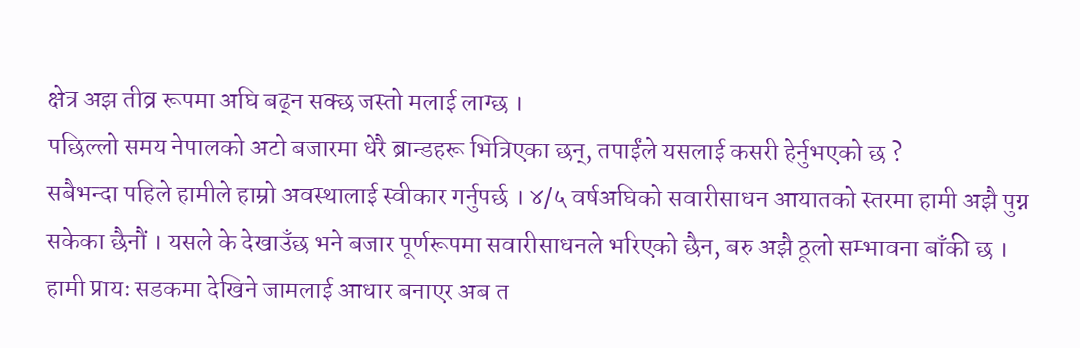क्षेत्र अझ तीव्र रूपमा अघि बढ्न सक्छ जस्तो मलाई लाग्छ ।
पछिल्लो समय नेपालको अटो बजारमा धेरै ब्रान्डहरू भित्रिएका छन्, तपाईंले यसलाई कसरी हेर्नुभएको छ ?
सबैभन्दा पहिले हामीले हाम्रो अवस्थालाई स्वीकार गर्नुपर्छ । ४/५ वर्षअघिको सवारीसाधन आयातको स्तरमा हामी अझै पुग्न सकेका छैनौं । यसले के देखाउँछ भने बजार पूर्णरूपमा सवारीसाधनले भरिएको छैन, बरु अझै ठूलो सम्भावना बाँकी छ । हामी प्रायः सडकमा देखिने जामलाई आधार बनाएर अब त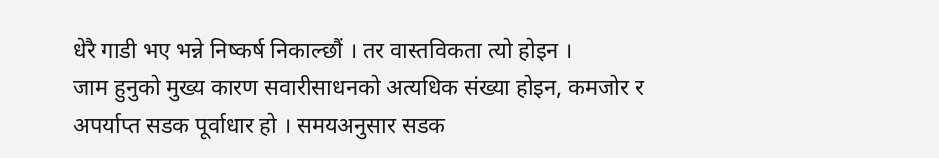धेरै गाडी भए भन्ने निष्कर्ष निकाल्छौं । तर वास्तविकता त्यो होइन ।
जाम हुनुको मुख्य कारण सवारीसाधनको अत्यधिक संख्या होइन, कमजोर र अपर्याप्त सडक पूर्वाधार हो । समयअनुसार सडक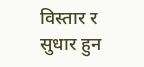विस्तार र सुधार हुन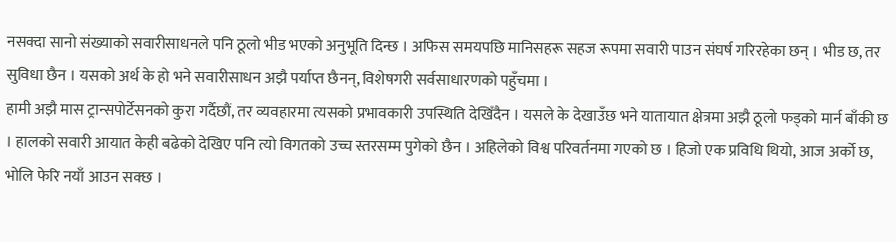नसक्दा सानो संख्याको सवारीसाधनले पनि ठूलो भीड भएको अनुभूति दिन्छ । अफिस समयपछि मानिसहरू सहज रूपमा सवारी पाउन संघर्ष गरिरहेका छन् । भीड छ, तर सुविधा छैन । यसको अर्थ के हो भने सवारीसाधन अझै पर्याप्त छैनन्, विशेषगरी सर्वसाधारणको पहुँचमा ।
हामी अझै मास ट्रान्सपोर्टेसनको कुरा गर्दैछौं, तर व्यवहारमा त्यसको प्रभावकारी उपस्थिति देखिँदैन । यसले के देखाउँछ भने यातायात क्षेत्रमा अझै ठूलो फड्को मार्न बाँकी छ । हालको सवारी आयात केही बढेको देखिए पनि त्यो विगतको उच्च स्तरसम्म पुगेको छैन । अहिलेको विश्व परिवर्तनमा गएको छ । हिजो एक प्रविधि थियो, आज अर्को छ, भोलि फेरि नयाँ आउन सक्छ ।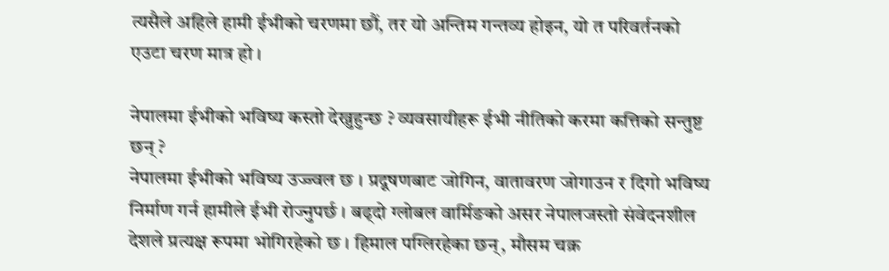त्यसैले अहिले हामी ईभीको चरणमा छौं, तर यो अन्तिम गन्तव्य होइन, यो त परिवर्तनको एउटा चरण मात्र हो ।

नेपालमा ईभीको भविष्य कस्तो देख्नुहुन्छ ? व्यवसायीहरू ईभी नीतिको करमा कत्तिको सन्तुष्ट छन् ?
नेपालमा ईभीको भविष्य उज्ज्वल छ । प्रदूषणबाट जोगिन, वातावरण जोगाउन र दिगो भविष्य निर्माण गर्न हामीले ईभी रोज्नुपर्छ । बढ्दो ग्लोबल वार्मिङको असर नेपालजस्तो संवेदनशील देशले प्रत्यक्ष रूपमा भोगिरहेको छ । हिमाल पग्लिरहेका छन्, मौसम चक्र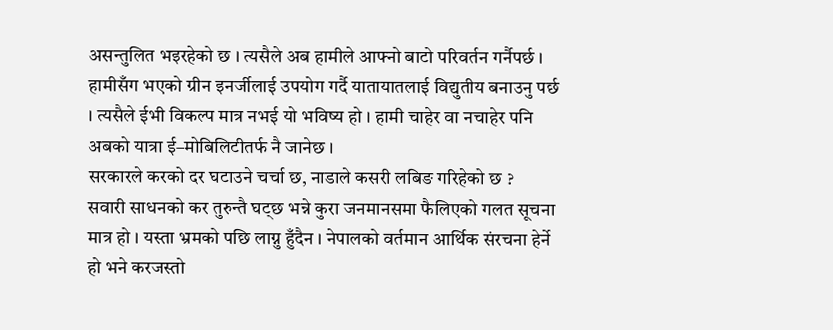असन्तुलित भइरहेको छ । त्यसैले अब हामीले आफ्नो बाटो परिवर्तन गर्नैपर्छ । हामीसँग भएको ग्रीन इनर्जीलाई उपयोग गर्दै यातायातलाई विद्युतीय बनाउनु पर्छ । त्यसैले ईभी विकल्प मात्र नभई यो भविष्य हो । हामी चाहेर वा नचाहेर पनि अबको यात्रा ई–मोबिलिटीतर्फ नै जानेछ ।
सरकारले करको दर घटाउने चर्चा छ, नाडाले कसरी लबिङ गरिहेको छ ?
सवारी साधनको कर तुरुन्तै घट्छ भन्ने कुरा जनमानसमा फैलिएको गलत सूचना मात्र हो । यस्ता भ्रमको पछि लाग्नु हुँदैन । नेपालको वर्तमान आर्थिक संरचना हेर्ने हो भने करजस्तो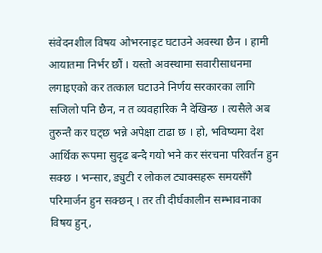संवेदनशील विषय ओभरनाइट घटाउने अवस्था छैन । हामी आयातमा निर्भर छौं । यस्तो अवस्थामा सवारीसाधनमा लगाइएको कर तत्काल घटाउने निर्णय सरकारका लागि सजिलो पनि छैन, न त व्यवहारिक नै देखिन्छ । त्यसैले अब तुरुन्तै कर घट्छ भन्ने अपेक्षा टाढा छ । हो, भविष्यमा देश आर्थिक रूपमा सुदृढ बन्दै गयो भने कर संरचना परिवर्तन हुन सक्छ । भन्सार, ड्युटी र लोकल ट्याक्सहरू समयसँगै परिमार्जन हुन सक्छन् । तर ती दीर्घकालीन सम्भावनाका विषय हुन्,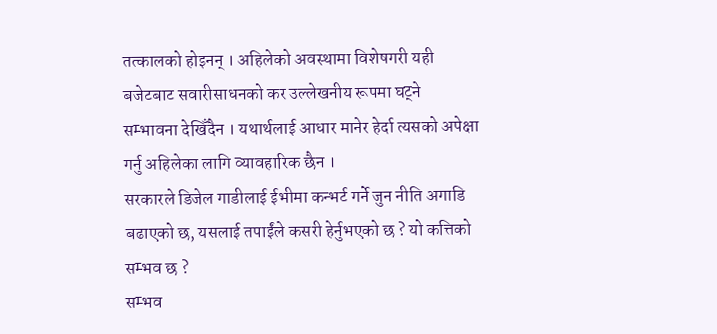तत्कालको होइनन् । अहिलेको अवस्थामा विशेषगरी यही बजेटबाट सवारीसाधनको कर उल्लेखनीय रूपमा घट्ने सम्भावना देखिँदैन । यथार्थलाई आधार मानेर हेर्दा त्यसको अपेक्षा गर्नु अहिलेका लागि व्यावहारिक छैन ।
सरकारले डिजेल गाडीलाई ईभीमा कन्भर्ट गर्ने जुन नीति अगाडि बढाएको छ, यसलाई तपाईंले कसरी हेर्नुभएको छ ? यो कत्तिको सम्भव छ ?
सम्भव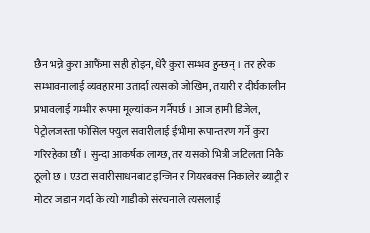छैन भन्ने कुरा आफैंमा सही होइन, धेरै कुरा सम्भव हुन्छन् । तर हरेक सम्भावनालाई व्यवहारमा उतार्दा त्यसको जोखिम, तयारी र दीर्घकालीन प्रभावलाई गम्भीर रूपमा मूल्यांकन गर्नैपर्छ । आज हामी डिजेल, पेट्रोलजस्ता फोसिल फ्युल सवारीलाई ईभीमा रूपान्तरण गर्ने कुरा गरिरहेका छौं । सुन्दा आकर्षक लाग्छ, तर यसको भित्री जटिलता निकै ठूलो छ । एउटा सवारीसाधनबाट इन्जिन र गियरबक्स निकालेर ब्याट्री र मोटर जडान गर्दा के त्यो गाडीको संरचनाले त्यसलाई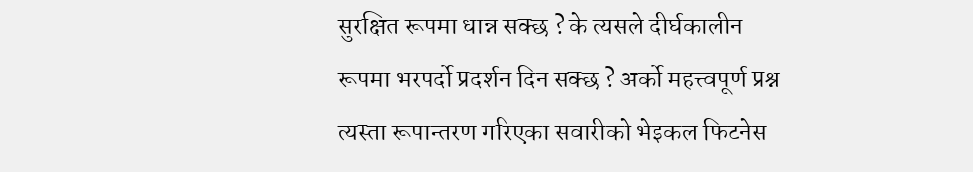सुरक्षित रूपमा धान्न सक्छ ? के त्यसले दीर्घकालीन रूपमा भरपर्दो प्रदर्शन दिन सक्छ ? अर्को महत्त्वपूर्ण प्रश्न त्यस्ता रूपान्तरण गरिएका सवारीको भेइकल फिटनेस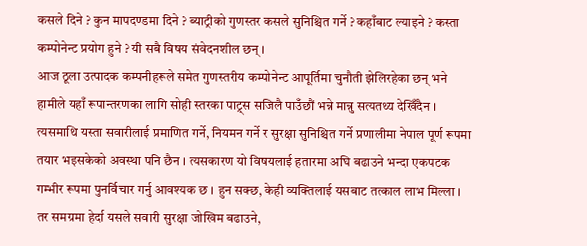कसले दिने ? कुन मापदण्डमा दिने ? ब्याट्रीको गुणस्तर कसले सुनिश्चित गर्ने ? कहाँबाट ल्याइने ? कस्ता कम्पोनेन्ट प्रयोग हुने ? यी सबै विषय संवेदनशील छन् ।
आज ठूला उत्पादक कम्पनीहरूले समेत गुणस्तरीय कम्पोनेन्ट आपूर्तिमा चुनौती झेलिरहेका छन् भने हामीले यहाँ रूपान्तरणका लागि सोही स्तरका पाट्र्स सजिलै पाउँछौं भन्ने मान्नु सत्यतथ्य देखिँदैन । त्यसमाथि यस्ता सवारीलाई प्रमाणित गर्ने, नियमन गर्ने र सुरक्षा सुनिश्चित गर्ने प्रणालीमा नेपाल पूर्ण रूपमा तयार भइसकेको अवस्था पनि छैन । त्यसकारण यो विषयलाई हतारमा अघि बढाउने भन्दा एकपटक गम्भीर रूपमा पुनर्विचार गर्नु आवश्यक छ । हुन सक्छ, केही व्यक्तिलाई यसबाट तत्काल लाभ मिल्ला । तर समग्रमा हेर्दा यसले सवारी सुरक्षा जोखिम बढाउने,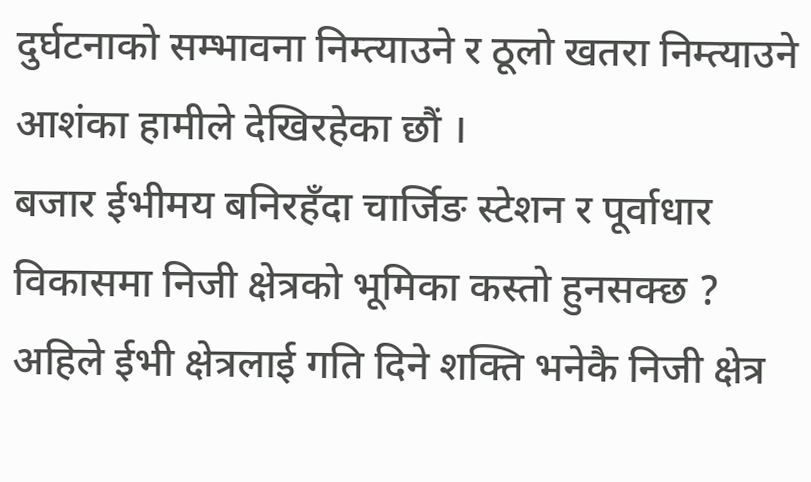दुर्घटनाको सम्भावना निम्त्याउने र ठूलो खतरा निम्त्याउने आशंका हामीले देखिरहेका छौं ।
बजार ईभीमय बनिरहँदा चार्जिङ स्टेशन र पूर्वाधार विकासमा निजी क्षेत्रको भूमिका कस्तो हुनसक्छ ?
अहिले ईभी क्षेत्रलाई गति दिने शक्ति भनेकै निजी क्षेत्र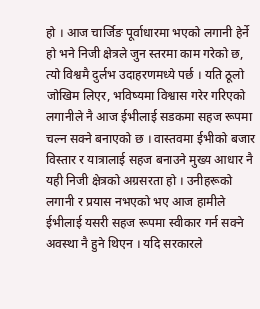हो । आज चार्जिङ पूर्वाधारमा भएको लगानी हेर्ने हो भने निजी क्षेत्रले जुन स्तरमा काम गरेको छ, त्यो विश्वमै दुर्लभ उदाहरणमध्ये पर्छ । यति ठूलो जोखिम लिएर, भविष्यमा विश्वास गरेर गरिएको लगानीले नै आज ईभीलाई सडकमा सहज रूपमा चल्न सक्ने बनाएको छ । वास्तवमा ईभीको बजार विस्तार र यात्रालाई सहज बनाउने मुख्य आधार नै यही निजी क्षेत्रको अग्रसरता हो । उनीहरूको लगानी र प्रयास नभएको भए आज हामीले ईभीलाई यसरी सहज रूपमा स्वीकार गर्न सक्ने अवस्था नै हुने थिएन । यदि सरकारले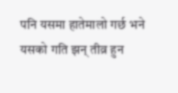पनि यसमा हातेमालो गर्छ भने यसको गति झन् तीव्र हुन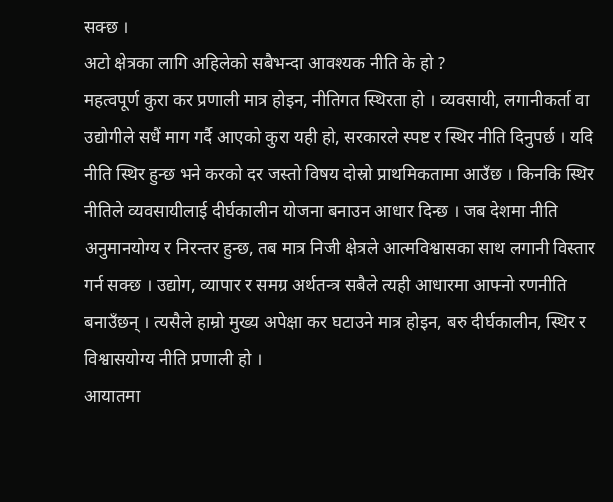सक्छ ।
अटो क्षेत्रका लागि अहिलेको सबैभन्दा आवश्यक नीति के हो ?
महत्वपूर्ण कुरा कर प्रणाली मात्र होइन, नीतिगत स्थिरता हो । व्यवसायी, लगानीकर्ता वा उद्योगीले सधैं माग गर्दै आएको कुरा यही हो, सरकारले स्पष्ट र स्थिर नीति दिनुपर्छ । यदि नीति स्थिर हुन्छ भने करको दर जस्तो विषय दोस्रो प्राथमिकतामा आउँछ । किनकि स्थिर नीतिले व्यवसायीलाई दीर्घकालीन योजना बनाउन आधार दिन्छ । जब देशमा नीति अनुमानयोग्य र निरन्तर हुन्छ, तब मात्र निजी क्षेत्रले आत्मविश्वासका साथ लगानी विस्तार गर्न सक्छ । उद्योग, व्यापार र समग्र अर्थतन्त्र सबैले त्यही आधारमा आफ्नो रणनीति बनाउँछन् । त्यसैले हाम्रो मुख्य अपेक्षा कर घटाउने मात्र होइन, बरु दीर्घकालीन, स्थिर र विश्वासयोग्य नीति प्रणाली हो ।
आयातमा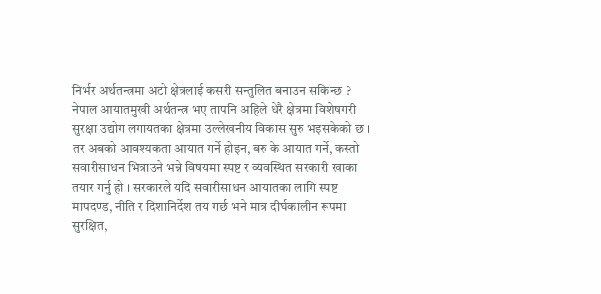निर्भर अर्थतन्त्रमा अटो क्षेत्रलाई कसरी सन्तुलित बनाउन सकिन्छ ?
नेपाल आयातमुखी अर्थतन्त्र भए तापनि अहिले धेरै क्षेत्रमा विशेषगरी सुरक्षा उद्योग लगायतका क्षेत्रमा उल्लेखनीय विकास सुरु भइसकेको छ । तर अबको आवश्यकता आयात गर्ने होइन, बरु के आयात गर्ने, कस्तो सवारीसाधन भित्राउने भन्ने विषयमा स्पष्ट र व्यवस्थित सरकारी खाका तयार गर्नु हो । सरकारले यदि सवारीसाधन आयातका लागि स्पष्ट मापदण्ड, नीति र दिशानिर्देश तय गर्छ भने मात्र दीर्घकालीन रूपमा सुरक्षित,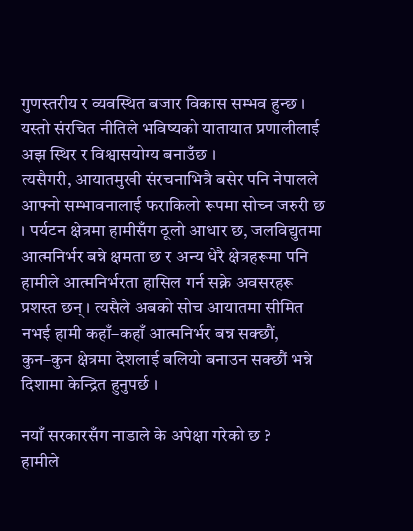गुणस्तरीय र व्यवस्थित बजार विकास सम्भव हुन्छ । यस्तो संरचित नीतिले भविष्यको यातायात प्रणालीलाई अझ स्थिर र विश्वासयोग्य बनाउँछ ।
त्यसैगरी, आयातमुखी संरचनाभित्रै बसेर पनि नेपालले आफ्नो सम्भावनालाई फराकिलो रूपमा सोच्न जरुरी छ । पर्यटन क्षेत्रमा हामीसँग ठूलो आधार छ, जलविद्युतमा आत्मनिर्भर बन्ने क्षमता छ र अन्य धेरै क्षेत्रहरूमा पनि हामीले आत्मनिर्भरता हासिल गर्न सक्ने अवसरहरू प्रशस्त छन् । त्यसैले अबको सोच आयातमा सीमित नभई हामी कहाँ–कहाँ आत्मनिर्भर बन्न सक्छौं, कुन–कुन क्षेत्रमा देशलाई बलियो बनाउन सक्छौं भन्ने दिशामा केन्द्रित हुनुपर्छ ।

नयाँ सरकारसँग नाडाले के अपेक्षा गरेको छ ?
हामीले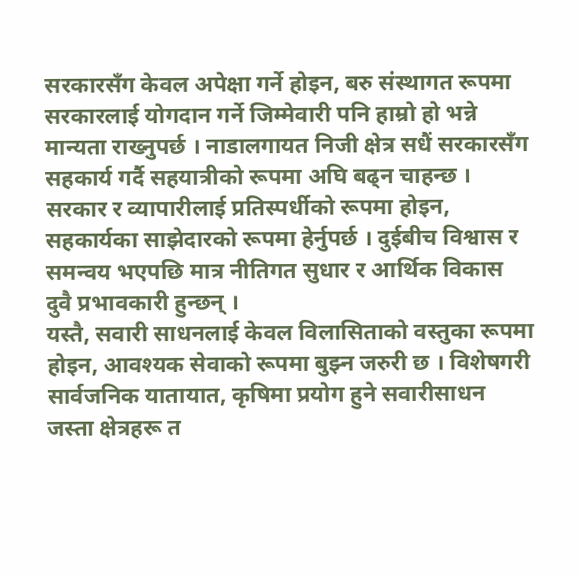सरकारसँग केवल अपेक्षा गर्ने होइन, बरु संस्थागत रूपमा सरकारलाई योगदान गर्ने जिम्मेवारी पनि हाम्रो हो भन्ने मान्यता राख्नुपर्छ । नाडालगायत निजी क्षेत्र सधैं सरकारसँग सहकार्य गर्दै सहयात्रीको रूपमा अघि बढ्न चाहन्छ । सरकार र व्यापारीलाई प्रतिस्पर्धीको रूपमा होइन, सहकार्यका साझेदारको रूपमा हेर्नुपर्छ । दुईबीच विश्वास र समन्वय भएपछि मात्र नीतिगत सुधार र आर्थिक विकास दुवै प्रभावकारी हुन्छन् ।
यस्तै, सवारी साधनलाई केवल विलासिताको वस्तुका रूपमा होइन, आवश्यक सेवाको रूपमा बुझ्न जरुरी छ । विशेषगरी सार्वजनिक यातायात, कृषिमा प्रयोग हुने सवारीसाधन जस्ता क्षेत्रहरू त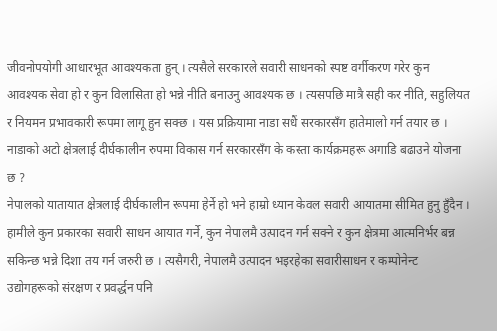जीवनोपयोगी आधारभूत आवश्यकता हुन् । त्यसैले सरकारले सवारी साधनको स्पष्ट वर्गीकरण गरेर कुन आवश्यक सेवा हो र कुन विलासिता हो भन्ने नीति बनाउनु आवश्यक छ । त्यसपछि मात्रै सही कर नीति, सहुलियत र नियमन प्रभावकारी रूपमा लागू हुन सक्छ । यस प्रक्रियामा नाडा सधैं सरकारसँग हातेमालो गर्न तयार छ ।
नाडाको अटो क्षेत्रलाई दीर्घकालीन रुपमा विकास गर्न सरकारसँग के कस्ता कार्यक्रमहरू अगाडि बढाउने योजना छ ?
नेपालको यातायात क्षेत्रलाई दीर्घकालीन रूपमा हेर्ने हो भने हाम्रो ध्यान केवल सवारी आयातमा सीमित हुनु हुँदैन । हामीले कुन प्रकारका सवारी साधन आयात गर्ने, कुन नेपालमै उत्पादन गर्न सक्ने र कुन क्षेत्रमा आत्मनिर्भर बन्न सकिन्छ भन्ने दिशा तय गर्न जरुरी छ । त्यसैगरी, नेपालमै उत्पादन भइरहेका सवारीसाधन र कम्पोनेन्ट उद्योगहरूको संरक्षण र प्रवर्द्धन पनि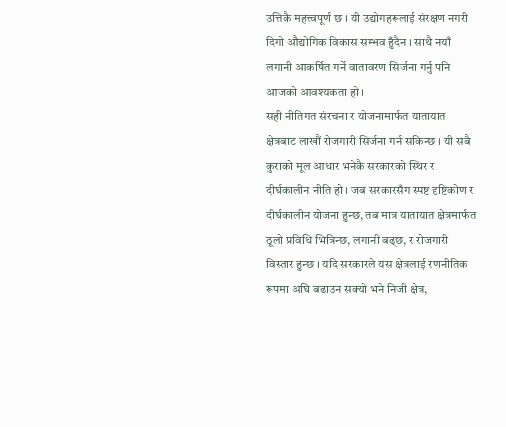उत्तिकै महत्त्वपूर्ण छ । यी उद्योगहरूलाई संरक्षण नगरी दिगो औद्योगिक विकास सम्भव हुँदैन । साथै नयाँ लगानी आकर्षित गर्ने वातावरण सिर्जना गर्नु पनि आजको आवश्यकता हो ।
सही नीतिगत संरचना र योजनामार्फत यातायात क्षेत्रबाट लाखौं रोजगारी सिर्जना गर्न सकिन्छ । यी सबै कुराको मूल आधार भनेकै सरकारको स्थिर र दीर्घकालीन नीति हो । जब सरकारसँग स्पष्ट दृष्टिकोण र दीर्घकालीन योजना हुन्छ, तब मात्र यातायात क्षेत्रमार्फत ठूलो प्रविधि भित्रिन्छ, लगानी बढ्छ, र रोजगारी विस्तार हुन्छ । यदि सरकारले यस क्षेत्रलाई रणनीतिक रूपमा अघि बढाउन सक्यो भने निजी क्षेत्र,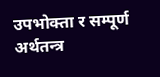उपभोक्ता र सम्पूर्ण अर्थतन्त्र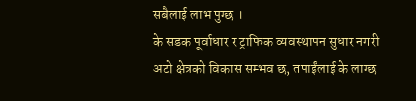सबैलाई लाभ पुग्छ ।
के सडक पूर्वाधार र ट्राफिक व्यवस्थापन सुधार नगरी अटो क्षेत्रको विकास सम्भव छ, तपाईंलाई के लाग्छ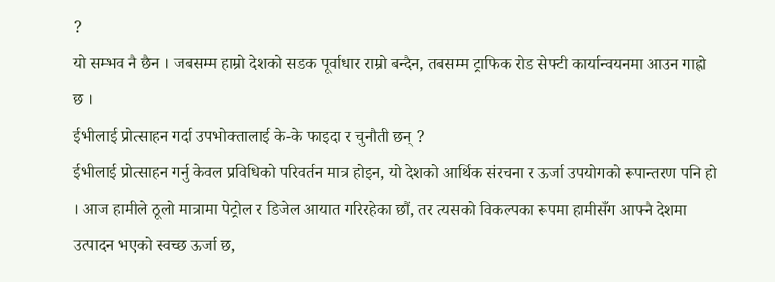?
यो सम्भव नै छैन । जबसम्म हाम्रो देशको सडक पूर्वाधार राम्रो बन्दैन, तबसम्म ट्राफिक रोड सेफ्टी कार्यान्वयनमा आउन गाह्रो छ ।
ईभीलाई प्रोत्साहन गर्दा उपभोक्तालाई के-के फाइदा र चुनौती छन् ?
ईभीलाई प्रोत्साहन गर्नु केवल प्रविधिको परिवर्तन मात्र होइन, यो देशको आर्थिक संरचना र ऊर्जा उपयोगको रूपान्तरण पनि हो । आज हामीले ठूलो मात्रामा पेट्रोल र डिजेल आयात गरिरहेका छौं, तर त्यसको विकल्पका रूपमा हामीसँग आफ्नै देशमा उत्पादन भएको स्वच्छ ऊर्जा छ,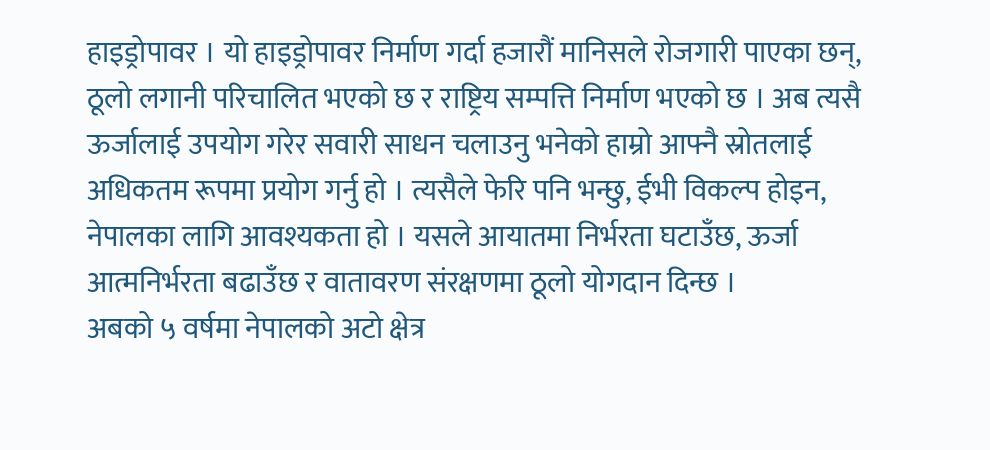हाइड्रोपावर । यो हाइड्रोपावर निर्माण गर्दा हजारौं मानिसले रोजगारी पाएका छन्, ठूलो लगानी परिचालित भएको छ र राष्ट्रिय सम्पत्ति निर्माण भएको छ । अब त्यसै ऊर्जालाई उपयोग गरेर सवारी साधन चलाउनु भनेको हाम्रो आफ्नै स्रोतलाई अधिकतम रूपमा प्रयोग गर्नु हो । त्यसैले फेरि पनि भन्छु, ईभी विकल्प होइन, नेपालका लागि आवश्यकता हो । यसले आयातमा निर्भरता घटाउँछ, ऊर्जा आत्मनिर्भरता बढाउँछ र वातावरण संरक्षणमा ठूलो योगदान दिन्छ ।
अबको ५ वर्षमा नेपालको अटो क्षेत्र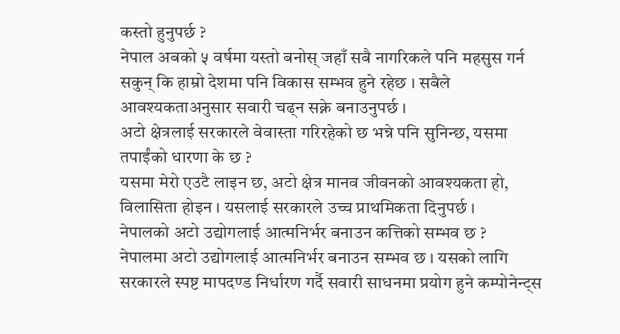कस्तो हुनुपर्छ ?
नेपाल अबको ५ वर्षमा यस्तो बनोस् जहाँ सबै नागरिकले पनि महसुस गर्न सकुन् कि हाम्रो देशमा पनि विकास सम्भव हुने रहेछ । सबैले आवश्यकताअनुसार सवारी चढ्न सक्ने बनाउनुपर्छ ।
अटो क्षेत्रलाई सरकारले वेवास्ता गरिरहेको छ भन्ने पनि सुनिन्छ, यसमा तपाईंको धारणा के छ ?
यसमा मेरो एउटै लाइन छ, अटो क्षेत्र मानव जीवनको आवश्यकता हो, विलासिता होइन । यसलाई सरकारले उच्च प्राथमिकता दिनुपर्छ ।
नेपालको अटो उद्योगलाई आत्मनिर्भर बनाउन कत्तिको सम्भव छ ?
नेपालमा अटो उद्योगलाई आत्मनिर्भर बनाउन सम्भव छ । यसको लागि सरकारले स्पष्ट मापदण्ड निर्धारण गर्दै सवारी साधनमा प्रयोग हुने कम्पोनेन्ट्स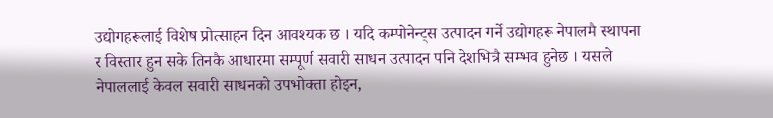उद्योगहरूलाई विशेष प्रोत्साहन दिन आवश्यक छ । यदि कम्पोनेन्ट्स उत्पादन गर्ने उद्योगहरू नेपालमै स्थापना र विस्तार हुन सके तिनकै आधारमा सम्पूर्ण सवारी साधन उत्पादन पनि देशभित्रै सम्भव हुनेछ । यसले नेपाललाई केवल सवारी साधनको उपभोक्ता होइन,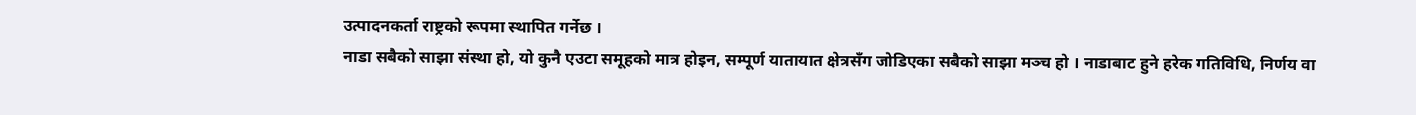उत्पादनकर्ता राष्ट्रको रूपमा स्थापित गर्नेछ ।
नाडा सबैको साझा संस्था हो, यो कुनै एउटा समूहको मात्र होइन, सम्पूर्ण यातायात क्षेत्रसँग जोडिएका सबैको साझा मञ्च हो । नाडाबाट हुने हरेक गतिविधि, निर्णय वा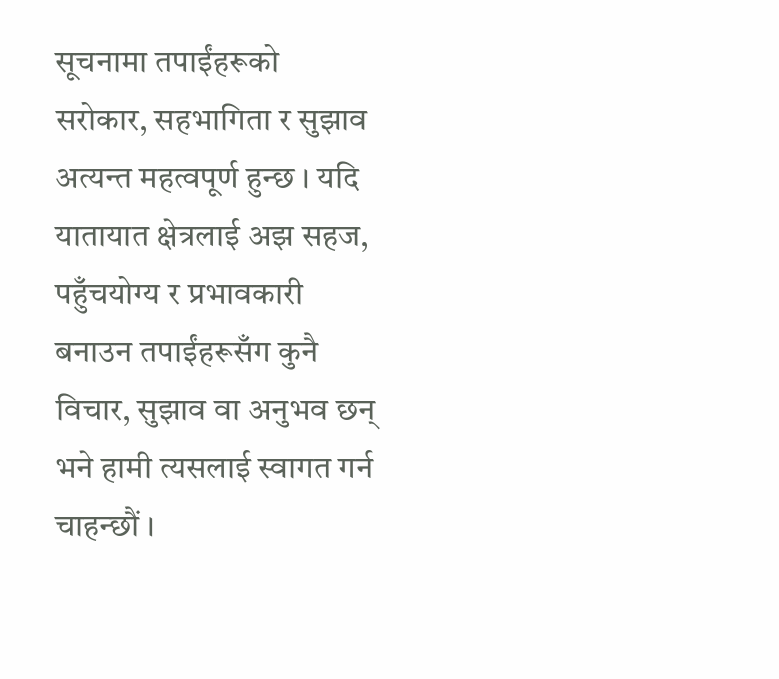सूचनामा तपाईंहरूको सरोकार, सहभागिता र सुझाव अत्यन्त महत्वपूर्ण हुन्छ । यदि यातायात क्षेत्रलाई अझ सहज, पहुँचयोग्य र प्रभावकारी बनाउन तपाईंहरूसँग कुनै विचार, सुझाव वा अनुभव छन् भने हामी त्यसलाई स्वागत गर्न चाहन्छौं ।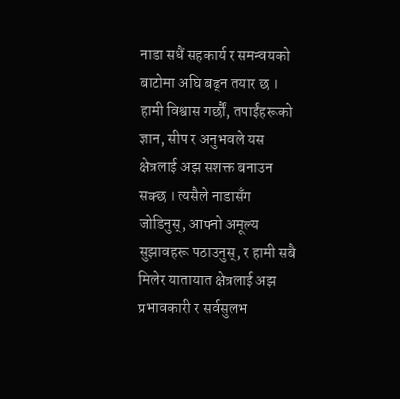नाडा सधैं सहकार्य र समन्वयको बाटोमा अघि बढ्न तयार छ । हामी विश्वास गर्छौं, तपाईंहरूको ज्ञान, सीप र अनुभवले यस क्षेत्रलाई अझ सशक्त बनाउन सक्छ । त्यसैले नाडासँग जोडिनुस्, आफ्नो अमूल्य सुझावहरू पठाउनुस्, र हामी सबै मिलेर यातायात क्षेत्रलाई अझ प्रभावकारी र सर्वसुलभ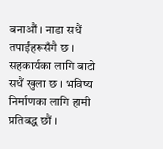बनाऔं । नाडा सधैं तपाईंहरूसँगै छ । सहकार्यका लागि बाटो सधैं खुला छ । भविष्य निर्माणका लागि हामी प्रतिबद्ध छौं ।